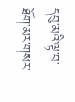དབུ་མའི་ལྟ་བ་ཐོག་མར་གསར་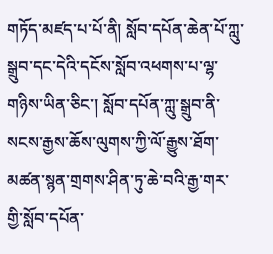གཏོད་མཛད་པ་པོ་ནི། སློབ་དཔོན་ཆེན་པོ་ཀླུ་སྒྲུབ་དང་དེའི་དངོས་སློབ་འཕགས་པ་ལྷ་གཉིས་ཡིན་ཅིང་། སློབ་དཔོན་ཀླུ་སྒྲུབ་ནི་སངས་རྒྱས་ཆོས་ལུགས་ཀྱི་ལོ་རྒྱུས་ཐོག་མཚན་སྙན་གྲགས་ཤིན་ཏུ་ཆེ་བའི་རྒྱ་གར་གྱི་སློབ་དཔོན་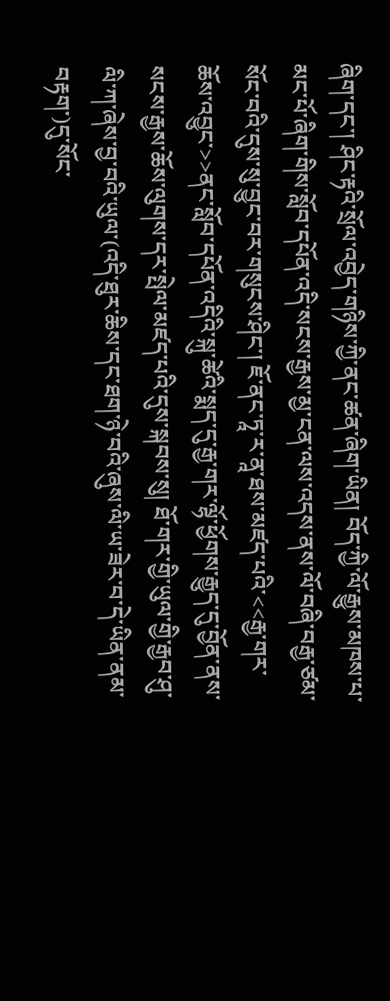ཞིག་དང་། ཤིང་རྟའི་སྲོལ་འབྱེད་གཉིས་ཀྱི་ནང་ཚན་ཞིག་ཡིན། བོད་ཀྱི་ལོ་རྒྱུས་མཁས་པ་མང་པོ་ཞིག་གིས་སློབ་དཔོན་འདི་སངས་རྒྱས་མྱ་ངན་ལས་འདས་ནས་ལོ་བཞི་བརྒྱ་ཙམ་སོང་བའི་དུས་སུ་བྱུང་བར་གསུངས་ཤིང་། ཇོ་ནང་ཏཱ་ར་ནཱ་ཐས་མཛད་པའི་<<རྒྱ་གར་ཆོས་འབྱུང་>>ནང་སློབ་དཔོན་འདིའི་སྐུ་ཚེའི་སྨད་དུ་རྒྱ་གར་ལྷོ་ཕྱོགས་རྒྱུད་དུ་བྱོན་ནས་སངས་རྒྱས་ཆོས་ལུགས་དར་སྤེལ་མཛད་པའི་དུས་སྐབས་སུ། ཐོ་གར་གྱི་ཡུལ་གྱི་རྒྱབ་ཤུ་ལི་ཀ་ཞེས་བྱ་བའི་ཡུལ་(འདི་ཐུར་ཆིས་དང་ཐག་ཉེ་བའི་ཞུས་ལི་ཡ་ཟེར་བ་དེ་ཡིན་ནམ་བརྟག་)དུ་སོང་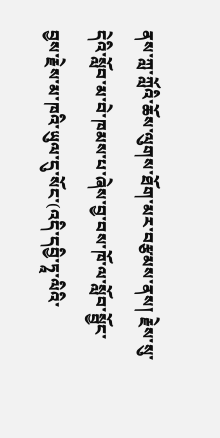ནས་ཀླ་ཀློའི་ཆོས་ལུགས་ཐོག་མར་བརྩམས་ནས། རྗེས་སུ་དེའི་སློབ་མ་བེ་ཁམས་པ་ཞེས་བྱ་བས་ཁོ་ལ་སློབ་སྦྱོང་བྱས་རྗེས་མ་ཁའི་ཡུལ་དུ་སོང་(འདི་དབྱི་ཏཱ་ལིའི་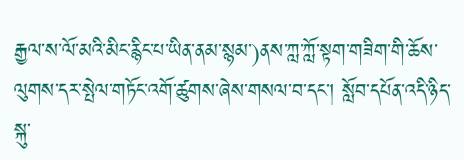རྒྱལ་ས་ལོ་མའི་མིང་རྙིང་པ་ཡིན་ནམ་སྙམ་)ནས་ཀླ་ཀློ་སྟག་གཟིག་གི་ཆོས་ལུགས་དར་སྤེལ་གཏོང་འགོ་ཚུགས་ཞེས་གསལ་བ་དང་། སློབ་དཔོན་འདི་ཉིད་སྐུ་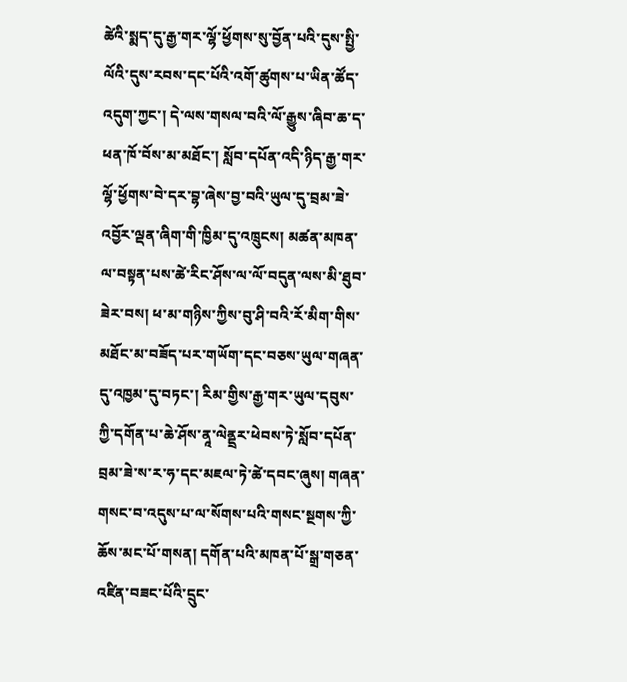ཚེའི་སྨད་དུ་རྒྱ་གར་ལྷོ་ཕྱོགས་སུ་བྱོན་པའི་དུས་སྤྱི་ལོའི་དུས་རབས་དང་པོའི་འགོ་ཚུགས་པ་ཡིན་ཚོད་འདུག་ཀྱང་། དེ་ལས་གསལ་བའི་ལོ་རྒྱུས་ཞིབ་ཆ་ད་ཕན་ཁོ་བོས་མ་མཐོང་། སློབ་དཔོན་འདི་ཉིད་རྒྱ་གར་ལྷོ་ཕྱོགས་བེ་དར་བྷ་ཞེས་བྱ་བའི་ཡུལ་དུ་བྲམ་ཟེ་འབྱོར་ལྡན་ཞིག་གི་ཁྱིམ་དུ་འཁྲུངས། མཚན་མཁན་ལ་བསྟན་པས་ཚེ་རིང་ཤོས་ལ་ལོ་བདུན་ལས་མི་ཐུབ་ཟེར་བས། ཕ་མ་གཉིས་ཀྱིས་བུ་ཤི་བའི་རོ་མིག་གིས་མཐོང་མ་བཟོད་པར་གཡོག་དང་བཅས་ཡུལ་གཞན་དུ་འཁྱམ་དུ་བཏང་། རིམ་གྱིས་རྒྱ་གར་ཡུལ་དབུས་ཀྱི་དགོན་པ་ཆེ་ཤོས་ནཱ་ལེནྡྲར་ཕེབས་ཏེ་སློབ་དཔོན་བྲམ་ཟེ་ས་ར་ཧ་དང་མཇལ་ཏེ་ཚེ་དབང་ཞུས། གཞན་གསང་བ་འདུས་པ་ལ་སོགས་པའི་གསང་སྔགས་ཀྱི་ཆོས་མང་པོ་གསན། དགོན་པའི་མཁན་པོ་སྒྲ་གཅན་འཛིན་བཟང་པོའི་དྲུང་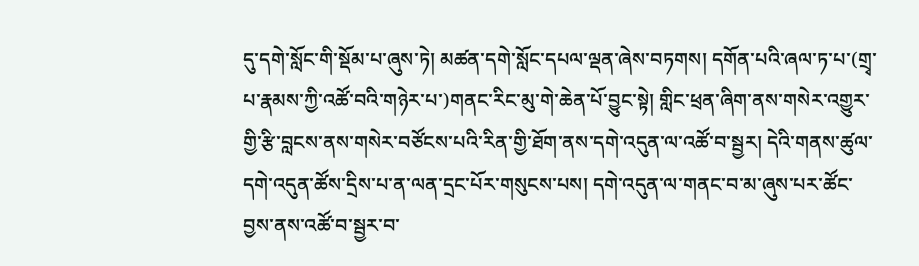དུ་དགེ་སློང་གི་སྡོམ་པ་ཞུས་ཏེ། མཚན་དགེ་སློང་དཔལ་ལྡན་ཞེས་བཏགས། དགོན་པའི་ཞལ་ཏ་པ་(གྲྭ་པ་རྣམས་ཀྱི་འཚོ་བའི་གཉེར་པ་)གནང་རིང་མུ་གེ་ཆེན་པོ་བྱུང་སྟེ། གླིང་ཕྲན་ཞིག་ནས་གསེར་འགྱུར་གྱི་རྩི་བླངས་ནས་གསེར་བཙོངས་པའི་རིན་གྱི་ཐོག་ནས་དགེ་འདུན་ལ་འཚོ་བ་སྦྱར། དེའི་གནས་ཚུལ་དགེ་འདུན་ཚོས་དྲིས་པ་ན་ལན་དྲང་པོར་གསུངས་པས། དགེ་འདུན་ལ་གནང་བ་མ་ཞུས་པར་ཚོང་བྱས་ནས་འཚོ་བ་སྦྱར་བ་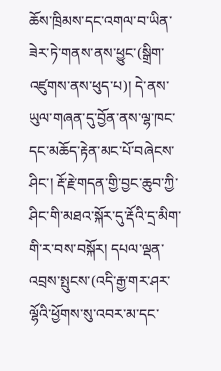ཆོས་ཁྲིམས་དང་འགལ་བ་ཡིན་ཟེར་ཏེ་གནས་ནས་ཕྱུང་(སྒྲིག་འཛུགས་ནས་ཕུད་པ)། དེ་ནས་ཡུལ་གཞན་དུ་བྱོན་ནས་ལྷ་ཁང་དང་མཆོད་རྟེན་མང་པོ་བཞེངས་ཤིང་། རྡོ་རྗེ་གདན་གྱི་བྱང་ཆུབ་ཀྱི་ཤིང་གི་མཐའ་སྐོར་དུ་རྡོའི་དྲ་མིག་གི་ར་བས་བསྐོར། དཔལ་ལྡན་འབྲས་སྤུངས་(འདི་རྒྱ་གར་ཤར་ལྷོའི་ཕྱོགས་སུ་འབར་མ་དང་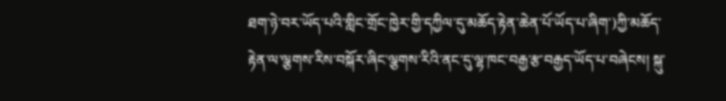ཐག་ཉེ་བར་ཡོད་པའི་གླིང་གྲོང་ཁྱེར་གྱི་དཀྱིལ་དུ་མཆོད་རྟེན་ཆེན་པོ་ཡོད་པ་ཞིག་)ཀྱི་མཆོད་རྟེན་ལ་ལྕགས་རིས་བསྐོར་ཞིང་ལྕགས་རིའི་ནང་དུ་ལྷ་ཁང་བརྒྱ་རྩ་བརྒྱད་ཡོད་པ་བཞེངས། སྐུ་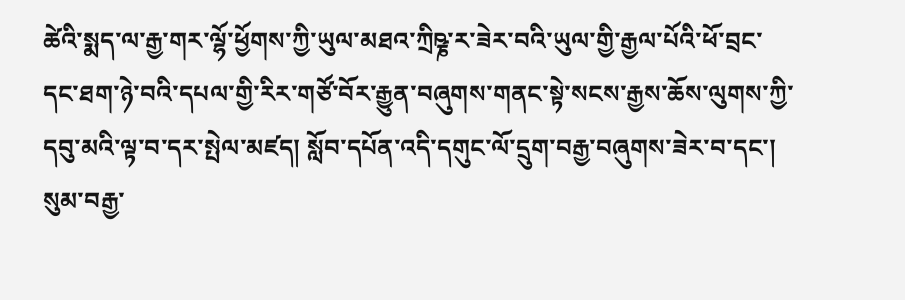ཚེའི་སྨད་ལ་རྒྱ་གར་ལྷོ་ཕྱོགས་ཀྱི་ཡུལ་མཐའ་ཀྲིཥྞ་ར་ཟེར་བའི་ཡུལ་གྱི་རྒྱལ་པོའི་ཕོ་བྲང་དང་ཐག་ཉེ་བའི་དཔལ་གྱི་རིར་གཙོ་བོར་རྒྱུན་བཞུགས་གནང་སྟེ་སངས་རྒྱས་ཆོས་ལུགས་ཀྱི་དབུ་མའི་ལྟ་བ་དར་སྤེལ་མཛད། སློབ་དཔོན་འདི་དགུང་ལོ་དྲུག་བརྒྱ་བཞུགས་ཟེར་བ་དང་། སུམ་བརྒྱ་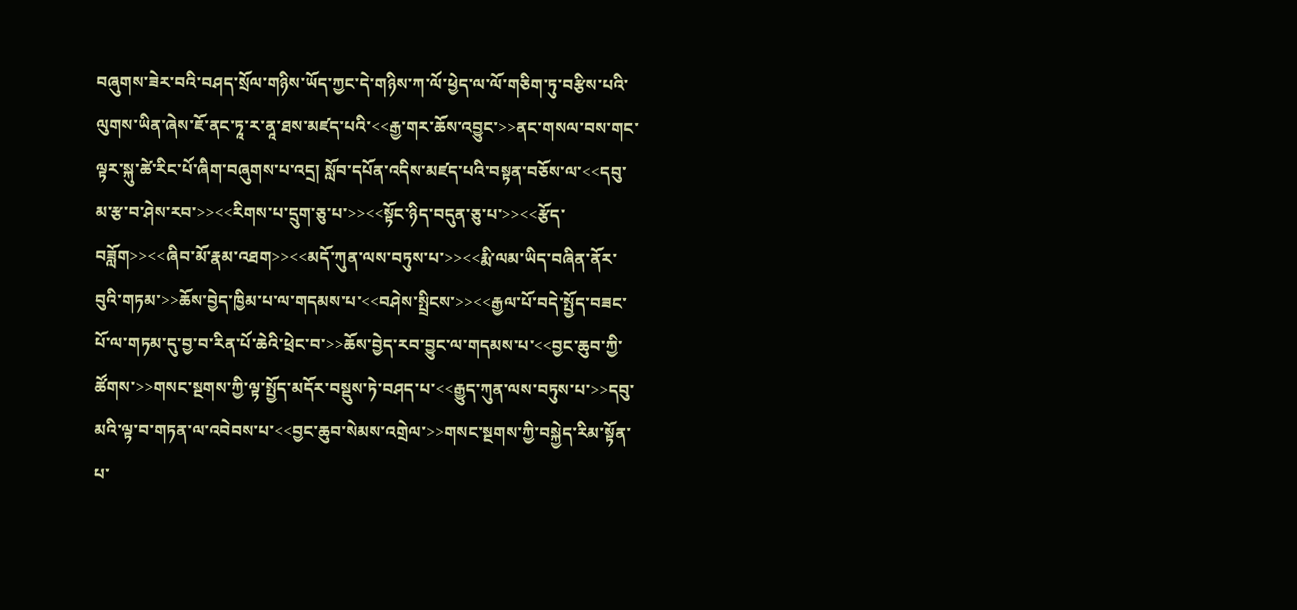བཞུགས་ཟེར་བའི་བཤད་སྲོལ་གཉིས་ཡོད་ཀྱང་དེ་གཉིས་ཀ་ལོ་ཕྱེད་ལ་ལོ་གཅིག་ཏུ་བརྩིས་པའི་ལུགས་ཡིན་ཞེས་ཇོ་ནང་ཏཱ་ར་ནཱ་ཐས་མཛད་པའི་<<རྒྱ་གར་ཆོས་འབྱུང་>>ནང་གསལ་བས་གང་ལྟར་སྐུ་ཚེ་རིང་པོ་ཞིག་བཞུགས་པ་འདྲ། སློབ་དཔོན་འདིས་མཛད་པའི་བསྟན་བཅོས་ལ་<<དབུ་མ་རྩ་བ་ཤེས་རབ་>><<རིགས་པ་དྲུག་ཅུ་པ་>><<སྟོང་ཉིད་བདུན་ཅུ་པ་>><<རྩོད་བཟློག>><<ཞིབ་མོ་རྣམ་འཐག>><<མདོ་ཀུན་ལས་བཏུས་པ་>><<རྨི་ལམ་ཡིད་བཞིན་ནོར་བུའི་གཏམ་>>ཆོས་བྱེད་ཁྱིམ་པ་ལ་གདམས་པ་<<བཤེས་སྤྲིངས་>><<རྒྱལ་པོ་བདེ་སྤྱོད་བཟང་པོ་ལ་གཏམ་དུ་བྱ་བ་རིན་པོ་ཆེའི་ཕྲེང་བ་>>ཆོས་བྱེད་རབ་བྱུང་ལ་གདམས་པ་<<བྱང་ཆུབ་ཀྱི་ཚོགས་>>གསང་སྔགས་ཀྱི་ལྟ་སྤྱོད་མདོར་བསྡུས་ཏེ་བཤད་པ་<<རྒྱུད་ཀུན་ལས་བཏུས་པ་>>དབུ་མའི་ལྟ་བ་གཏན་ལ་འབེབས་པ་<<བྱང་ཆུབ་སེམས་འགྲེལ་>>གསང་སྔགས་ཀྱི་བསྐྱེད་རིམ་སྟོན་པ་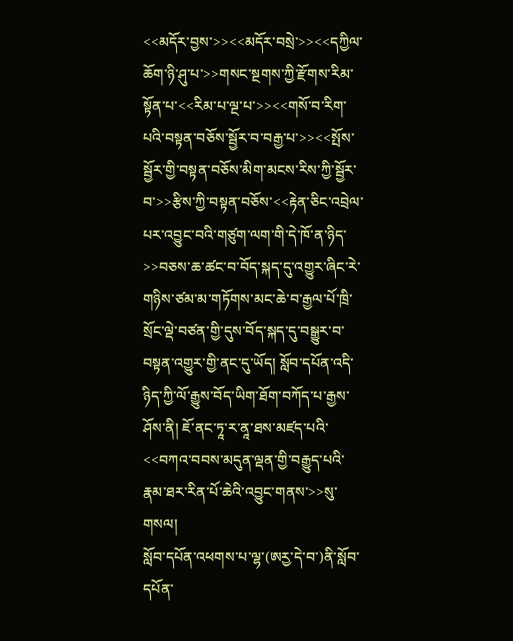<<མདོར་བྱས་>><<མདོར་བསྲེ་>><<དཀྱིལ་ཆོག་ཉི་ཤུ་པ་>>གསང་སྔགས་ཀྱི་རྫོགས་རིམ་སྟོན་པ་<<རིམ་པ་ལྔ་པ་>><<གསོ་བ་རིག་པའི་བསྟན་བཅོས་སྦྱོར་བ་བརྒྱ་པ་>><<སྤོས་སྦྱོར་གྱི་བསྟན་བཅོས་མིག་མངས་རིས་ཀྱི་སྦྱོར་བ་>>རྩིས་ཀྱི་བསྟན་བཅོས་<<རྟེན་ཅིང་འབྲེལ་པར་འབྱུང་བའི་གཙུག་ལག་གི་དེ་ཁོ་ན་ཉིད་>>བཅས་ཆ་ཚང་བ་བོད་སྐད་དུ་འགྱུར་ཞིང་རེ་གཉིས་ཙམ་མ་གཏོགས་མང་ཆེ་བ་རྒྱལ་པོ་ཁྲི་སྲོང་ལྡེ་བཙན་གྱི་དུས་བོད་སྐད་དུ་བསྒྱུར་བ་བསྟན་འགྱུར་གྱི་ནང་དུ་ཡོད། སློབ་དཔོན་འདི་ཉིད་ཀྱི་ལོ་རྒྱུས་བོད་ཡིག་ཐོག་བཀོད་པ་རྒྱས་ཤོས་ནི། ཇོ་ནང་ཏཱ་ར་ནཱ་ཐས་མཛད་པའི་<<བཀའ་བབས་མདུན་ལྡན་གྱི་བརྒྱུད་པའི་རྣམ་ཐར་རིན་པོ་ཆེའི་འབྱུང་གནས་>>སུ་གསལ།
སློབ་དཔོན་འཕགས་པ་ལྷ་(ཨརྱ་དེ་བ་)ནི་སློབ་དཔོན་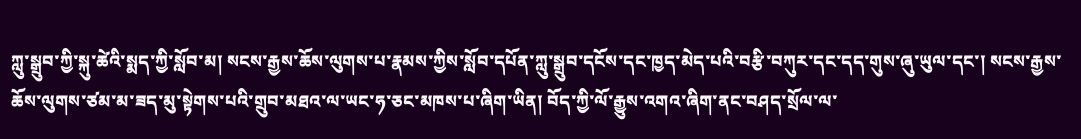ཀླུ་སྒྲུབ་ཀྱི་སྐུ་ཚེའི་སྨད་ཀྱི་སློབ་མ། སངས་རྒྱས་ཆོས་ལུགས་པ་རྣམས་ཀྱིས་སློབ་དཔོན་ཀླུ་སྒྲུབ་དངོས་དང་ཁྱད་མེད་པའི་བརྩི་བཀུར་དང་དད་གུས་ཞུ་ཡུལ་དང་། སངས་རྒྱས་ཆོས་ལུགས་ཙམ་མ་ཟད་མུ་སྟེགས་པའི་གྲུབ་མཐའ་ལ་ཡང་ཧ་ཅང་མཁས་པ་ཞིག་ཡིན། བོད་ཀྱི་ལོ་རྒྱུས་འགའ་ཞིག་ནང་བཤད་སྲོལ་ལ་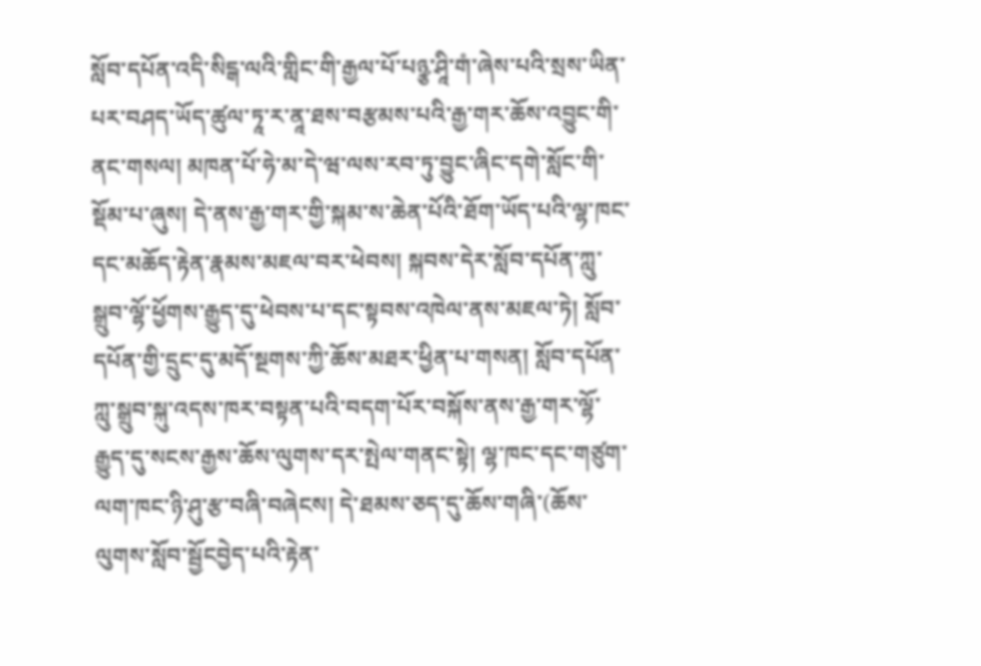སློབ་དཔོན་འདི་སིངྒ་ལའི་གླིང་གི་རྒྱལ་པོ་པཉྩ་ཤཱི་གཾ་ཞེས་པའི་སྲས་ཡིན་པར་བཤད་ཡོད་ཚུལ་ཏཱ་ར་ནཱ་ཐས་བརྩམས་པའི་རྒྱ་གར་ཆོས་འབྱུང་གི་ནང་གསལ། མཁན་པོ་ཧེ་མ་དེ་ཝ་ལས་རབ་ཏུ་བྱུང་ཞིང་དགེ་སློང་གི་སྡོམ་པ་ཞུས། དེ་ནས་རྒྱ་གར་གྱི་སྐམ་ས་ཆེན་པོའི་ཐོག་ཡོད་པའི་ལྷ་ཁང་དང་མཆོད་རྟེན་རྣམས་མཇལ་བར་ཕེབས། སྐབས་དེར་སློབ་དཔོན་ཀླུ་སྒྲུབ་ལྷོ་ཕྱོགས་རྒྱུད་དུ་ཕེབས་པ་དང་སྟབས་འཁེལ་ནས་མཇལ་ཏེ། སློབ་དཔོན་གྱི་དྲུང་དུ་མདོ་སྔགས་ཀྱི་ཆོས་མཐར་ཕྱིན་པ་གསན། སློབ་དཔོན་ཀླུ་སྒྲུབ་སྐུ་འདས་ཁར་བསྟན་པའི་བདག་པོར་བསྐོས་ནས་རྒྱ་གར་ལྷོ་རྒྱུད་དུ་སངས་རྒྱས་ཆོས་ལུགས་དར་སྤེལ་གནང་སྟེ། ལྷ་ཁང་དང་གཙུག་ལག་ཁང་ཉི་ཤུ་རྩ་བཞི་བཞེངས། དེ་ཐམས་ཅད་དུ་ཆོས་གཞི་(ཆོས་ལུགས་སློབ་སྦྱོངབྱེད་པའི་རྟེན་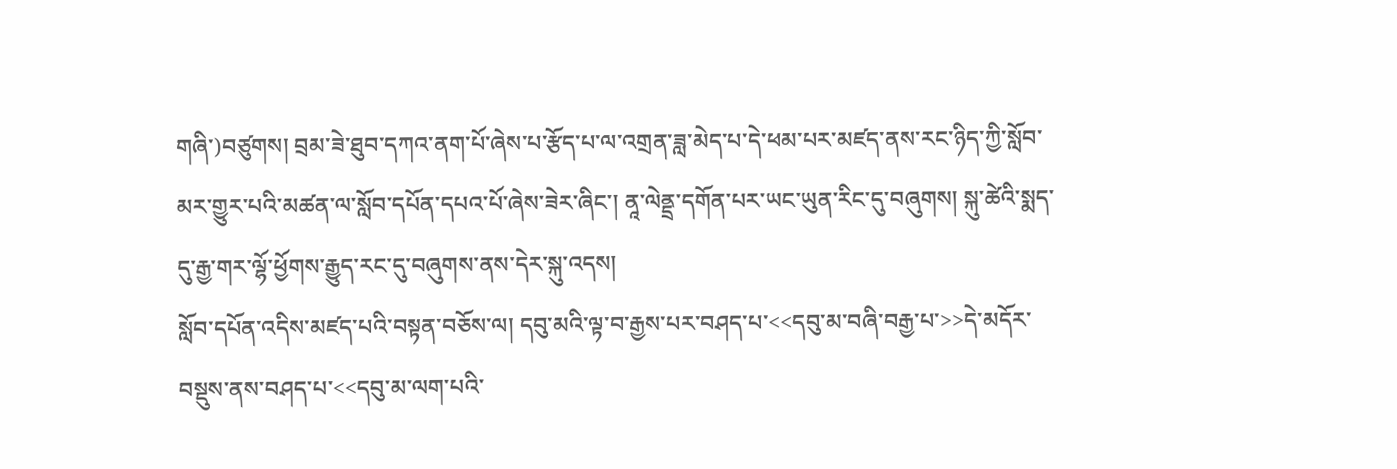གཞི་)བཙུགས། བྲམ་ཟེ་ཐུབ་དཀའ་ནག་པོ་ཞེས་པ་རྩོད་པ་ལ་འགྲན་ཟླ་མེད་པ་དེ་ཕམ་པར་མཛད་ནས་རང་ཉིད་ཀྱི་སློབ་མར་གྱུར་པའི་མཚན་ལ་སློབ་དཔོན་དཔའ་པོ་ཞེས་ཟེར་ཞིང་། ནཱ་ལེནྡྲ་དགོན་པར་ཡང་ཡུན་རིང་དུ་བཞུགས། སྐུ་ཚེའི་སྨད་དུ་རྒྱ་གར་ལྷོ་ཕྱོགས་རྒྱུད་རང་དུ་བཞུགས་ནས་དེར་སྐུ་འདས།
སློབ་དཔོན་འདིས་མཛད་པའི་བསྟན་བཅོས་ལ། དབུ་མའི་ལྟ་བ་རྒྱས་པར་བཤད་པ་<<དབུ་མ་བཞི་བརྒྱ་པ་>>དེ་མདོར་བསྡུས་ནས་བཤད་པ་<<དབུ་མ་ལག་པའི་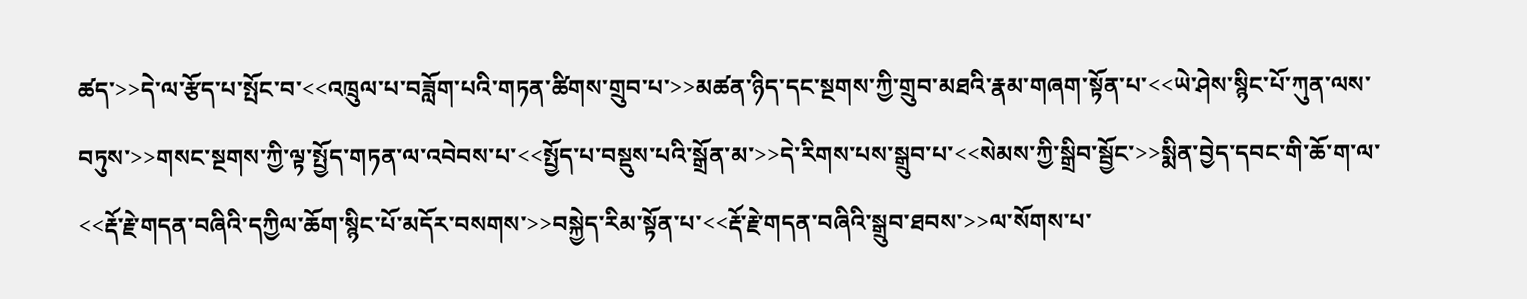ཚད་>>དེ་ལ་རྩོད་པ་སྤོང་བ་<<འཁྲུལ་པ་བཟློག་པའི་གཏན་ཚིགས་གྲུབ་པ་>>མཚན་ཉིད་དང་སྔགས་ཀྱི་གྲུབ་མཐའི་རྣམ་གཞག་སྟོན་པ་<<ཡེ་ཤེས་སྙིང་པོ་ཀུན་ལས་བཏུས་>>གསང་སྔགས་ཀྱི་ལྟ་སྤྱོད་གཏན་ལ་འབེབས་པ་<<སྤྱོད་པ་བསྡུས་པའི་སྒྲོན་མ་>>དེ་རིགས་པས་སྒྲུབ་པ་<<སེམས་ཀྱི་སྒྲིབ་སྦྱོང་>>སྨིན་བྱེད་དབང་གི་ཆོ་ག་ལ་<<རྡོ་རྗེ་གདན་བཞིའི་དཀྱིལ་ཆོག་སྙིང་པོ་མདོར་བསགས་>>བསྐྱེད་རིམ་སྟོན་པ་<<རྡོ་རྗེ་གདན་བཞིའི་སྒྲུབ་ཐབས་>>ལ་སོགས་པ་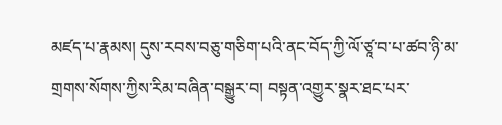མཛད་པ་རྣམས། དུས་རབས་བཅུ་གཅིག་པའི་ནང་བོད་ཀྱི་ལོ་ཙཱ་བ་པ་ཚབ་ཉི་མ་གྲགས་སོགས་ཀྱིས་རིམ་བཞིན་བསྒྱུར་བ། བསྟན་འགྱུར་སྣར་ཐང་པར་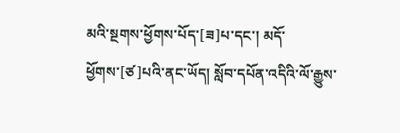མའི་སྔགས་ཕྱོགས་པོད་[ཟ]པ་དང་། མདོ་ཕྱོགས་[ཙ]པའི་ནང་ཡོད། སློབ་དཔོན་འདིའི་ལོ་རྒྱུས་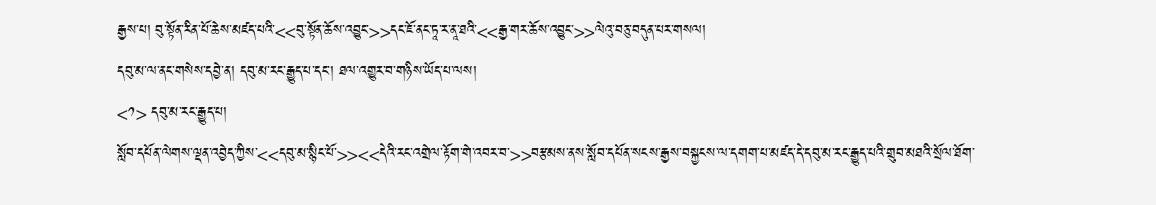རྒྱས་པ། བུ་སྟོན་རིན་པོ་ཆེས་མཛད་པའི་<<བུ་སྟོན་ཆོས་འབྱུང་>>དང་ཇོ་ནང་ཏཱ་ར་ནཱ་ཐའི་<<རྒྱ་གར་ཆོས་འབྱུང་>>ལེའུ་བཅུ་བདུན་པར་གསལ།
དབུ་མ་ལ་ནང་གསེས་དབྱེ་ན། དབུ་མ་རང་རྒྱུད་པ་དང་། ཐལ་འགྱུར་བ་གཉིས་ཡོད་པ་ལས།
<༡> དབུ་མ་རང་རྒྱུད་པ།
སློབ་དཔོན་ལེགས་ལྡན་འབྱེད་ཀྱིས་<<དབུ་མ་སྙིང་པོ་>><<དེའི་རང་འགྲེལ་རྟོག་གེ་འབར་བ་>>བརྩམས་ནས་སློབ་དཔོན་སངས་རྒྱས་བསྐྱངས་ལ་དགག་པ་མཛད་དེ་དབུ་མ་རང་རྒྱུད་པའི་གྲུབ་མཐའི་སྲོལ་ཐོག་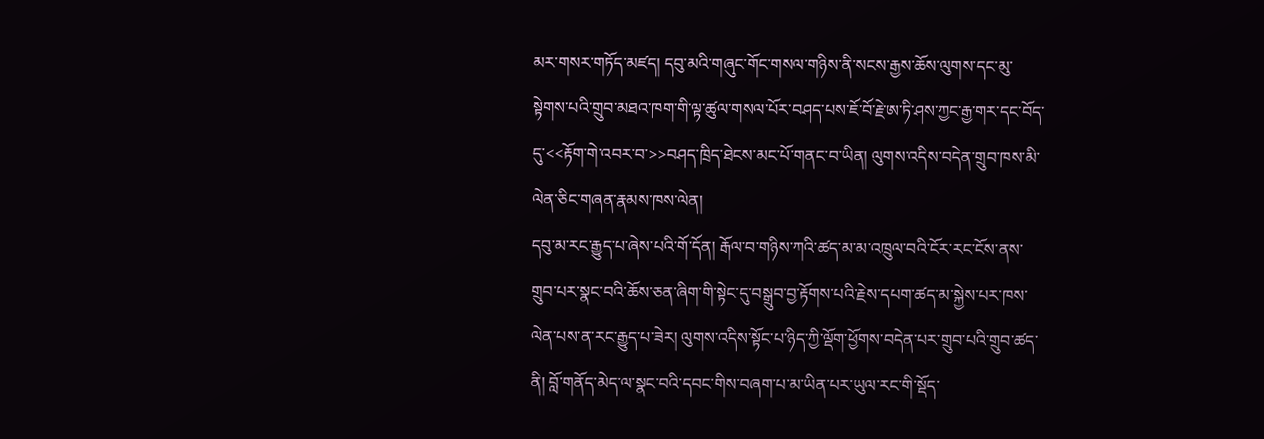མར་གསར་གཏོད་མཛད། དབུ་མའི་གཞུང་གོང་གསལ་གཉིས་ནི་སངས་རྒྱས་ཆོས་ལུགས་དང་མུ་སྟེགས་པའི་གྲུབ་མཐའ་ཁག་གི་ལྟ་ཚུལ་གསལ་པོར་བཤད་པས་ཇོ་བོ་རྗེ་ཨ་ཏི་ཤས་ཀྱང་རྒྱ་གར་དང་བོད་དུ་<<རྟོག་གེ་འབར་བ་>>བཤད་ཁྲིད་ཐེངས་མང་པོ་གནང་བ་ཡིན། ལུགས་འདིས་བདེན་གྲུབ་ཁས་མི་ལེན་ཅིང་གཞན་རྣམས་ཁས་ལེན།
དབུ་མ་རང་རྒྱུད་པ་ཞེས་པའི་གོ་དོན། རྒོལ་བ་གཉིས་ཀའི་ཚད་མ་མ་འཁྲུལ་བའི་ངོར་རང་ངོས་ནས་གྲུབ་པར་སྣང་བའི་ཆོས་ཅན་ཞིག་གི་སྟེང་དུ་བསྒྲུབ་བྱ་རྟོགས་པའི་རྗེས་དཔག་ཚད་མ་སྐྱེས་པར་ཁས་ལེན་པས་ན་རང་རྒྱུད་པ་ཟེར། ལུགས་འདིས་སྟོང་པ་ཉིད་ཀྱི་ལྡོག་ཕྱོགས་བདེན་པར་གྲུབ་པའི་གྲུབ་ཚད་ནི། བློ་གནོད་མེད་ལ་སྣང་བའི་དབང་གིས་བཞག་པ་མ་ཡིན་པར་ཡུལ་རང་གི་སྡོད་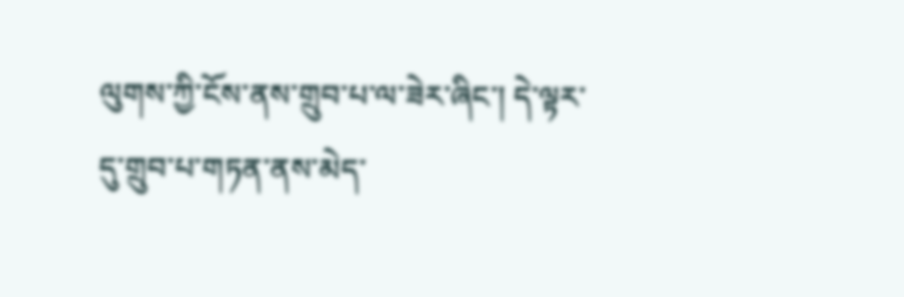ལུགས་ཀྱི་ངོས་ནས་གྲུབ་པ་ལ་ཟེར་ཞིང་། དེ་ལྟར་དུ་གྲུབ་པ་གཏན་ནས་མེད་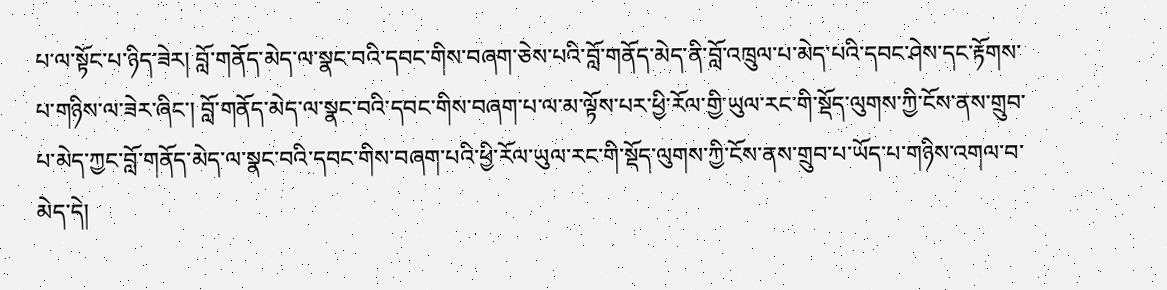པ་ལ་སྟོང་པ་ཉིད་ཟེར། བློ་གནོད་མེད་ལ་སྣང་བའི་དབང་གིས་བཞག་ཅེས་པའི་བློ་གནོད་མེད་ནི་བློ་འཁྲུལ་པ་མེད་པའི་དབང་ཤེས་དང་རྟོགས་པ་གཉིས་ལ་ཟེར་ཞིང་། བློ་གནོད་མེད་ལ་སྣང་བའི་དབང་གིས་བཞག་པ་ལ་མ་ལྟོས་པར་ཕྱི་རོལ་གྱི་ཡུལ་རང་གི་སྡོད་ལུགས་ཀྱི་ངོས་ནས་གྲུབ་པ་མེད་ཀྱང་བློ་གནོད་མེད་ལ་སྣང་བའི་དབང་གིས་བཞག་པའི་ཕྱི་རོལ་ཡུལ་རང་གི་སྡོད་ལུགས་ཀྱི་ངོས་ནས་གྲུབ་པ་ཡོད་པ་གཉིས་འགལ་བ་མེད་དེ།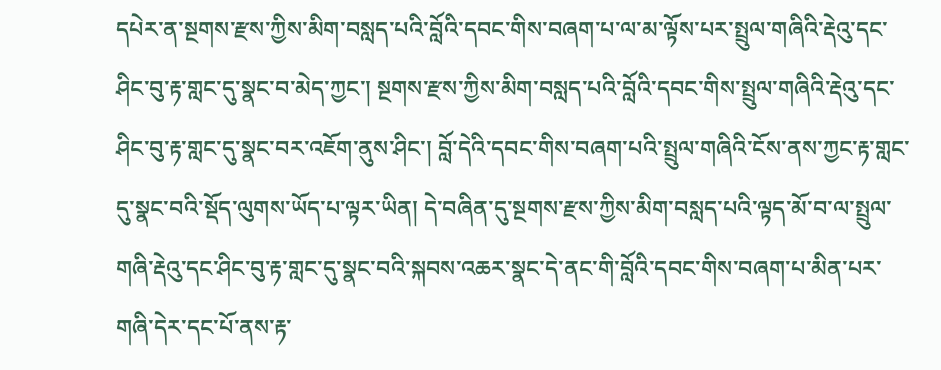དཔེར་ན་སྔགས་རྫས་ཀྱིས་མིག་བསླད་པའི་བློའི་དབང་གིས་བཞག་པ་ལ་མ་ལྟོས་པར་སྤྲུལ་གཞིའི་རྡེའུ་དང་ཤིང་བུ་རྟ་གླང་དུ་སྣང་བ་མེད་ཀྱང་། སྔགས་རྫས་ཀྱིས་མིག་བསླད་པའི་བློའི་དབང་གིས་སྤྲུལ་གཞིའི་རྡེའུ་དང་ཤིང་བུ་རྟ་གླང་དུ་སྣང་བར་འཇོག་ནུས་ཤིང་། བློ་དེའི་དབང་གིས་བཞག་པའི་སྤྲུལ་གཞིའི་ངོས་ནས་ཀྱང་རྟ་གླང་དུ་སྣང་བའི་སྡོད་ལུགས་ཡོད་པ་ལྟར་ཡིན། དེ་བཞིན་དུ་སྔགས་རྫས་ཀྱིས་མིག་བསླད་པའི་ལྟད་མོ་བ་ལ་སྤྲུལ་གཞི་རྡེའུ་དང་ཤིང་བུ་རྟ་གླང་དུ་སྣང་བའི་སྐབས་འཆར་སྣང་དེ་ནང་གི་བློའི་དབང་གིས་བཞག་པ་མིན་པར་གཞི་དེར་དང་པོ་ནས་རྟ་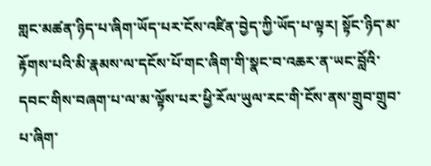གླང་མཚན་ཉིད་པ་ཞིག་ཡོད་པར་ངོས་འཛིན་བྱེད་ཀྱི་ཡོད་པ་ལྟར། སྟོང་ཉིད་མ་རྟོགས་པའི་མི་རྣམས་ལ་དངོས་པོ་གང་ཞིག་གི་སྣང་བ་འཆར་ན་ཡང་བློའི་དབང་གིས་བཞག་པ་ལ་མ་ལྟོས་པར་ཕྱི་རོལ་ཡུལ་རང་གི་ངོས་ནས་གྲུབ་གྲུབ་པ་ཞིག་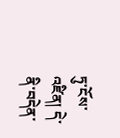ཏུ་ངོས་འཛིན། དེ་ནི་བདེན་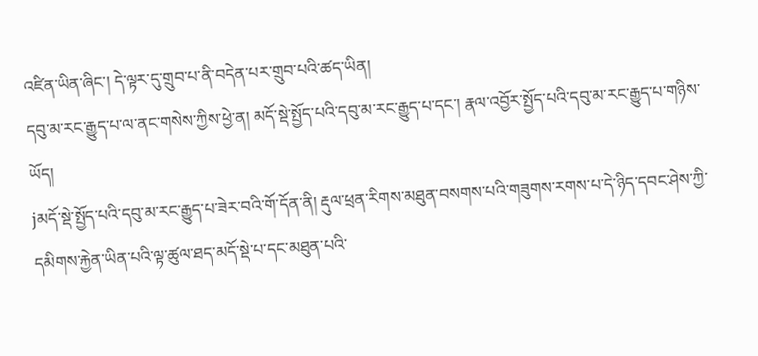འཛིན་ཡིན་ཞིང་། དེ་ལྟར་དུ་གྲུབ་པ་ནི་བདེན་པར་གྲུབ་པའི་ཚད་ཡིན།
དབུ་མ་རང་རྒྱུད་པ་ལ་ནང་གསེས་ཀྱིས་ཕྱེ་ན། མདོ་སྡེ་སྤྱོད་པའི་དབུ་མ་རང་རྒྱུད་པ་དང་། རྣལ་འབྱོར་སྤྱོད་པའི་དབུ་མ་རང་རྒྱུད་པ་གཉིས་ཡོད།
jམདོ་སྡེ་སྤྱོད་པའི་དབུ་མ་རང་རྒྱུད་པ་ཟེར་བའི་གོ་དོན་ནི། རྡུལ་ཕྲན་རིགས་མཐུན་བསགས་པའི་གཟུགས་རགས་པ་དེ་ཉིད་དབང་ཤེས་ཀྱི་དམིགས་རྐྱེན་ཡིན་པའི་ལྟ་ཚུལ་ཐད་མདོ་སྡེ་པ་དང་མཐུན་པའི་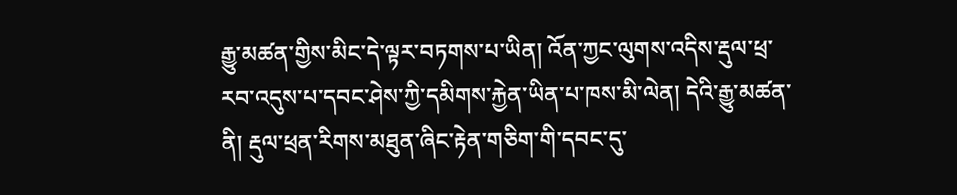རྒྱུ་མཚན་གྱིས་མིང་དེ་ལྟར་བཏགས་པ་ཡིན། འོན་ཀྱང་ལུགས་འདིས་རྡུལ་ཕྲ་རབ་འདུས་པ་དབང་ཤེས་ཀྱི་དམིགས་རྐྱེན་ཡིན་པ་ཁས་མི་ལེན། དེའི་རྒྱུ་མཚན་ནི། རྡུལ་ཕྲན་རིགས་མཐུན་ཞིང་རྟེན་གཅིག་གི་དབང་དུ་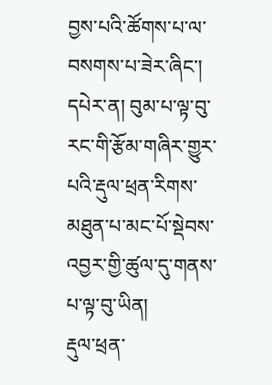བྱས་པའི་ཚོགས་པ་ལ་བསགས་པ་ཟེར་ཞིང་། དཔེར་ན། བུམ་པ་ལྟ་བུ་རང་གི་རྩོམ་གཞིར་གྱུར་པའི་རྡུལ་ཕྲན་རིགས་མཐུན་པ་མང་པོ་སྡེབས་འབྱར་གྱི་ཚུལ་དུ་གནས་པ་ལྟ་བུ་ཡིན།
རྡུལ་ཕྲན་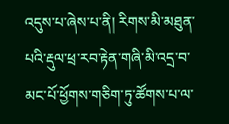འདུས་པ་ཞེས་པ་ནི། རིགས་མི་མཐུན་པའི་རྡུལ་ཕྲ་རབ་རྟེན་གཞི་མི་འདྲ་བ་མང་པོ་ཕྱོགས་གཅིག་ཏུ་ཚོགས་པ་ལ་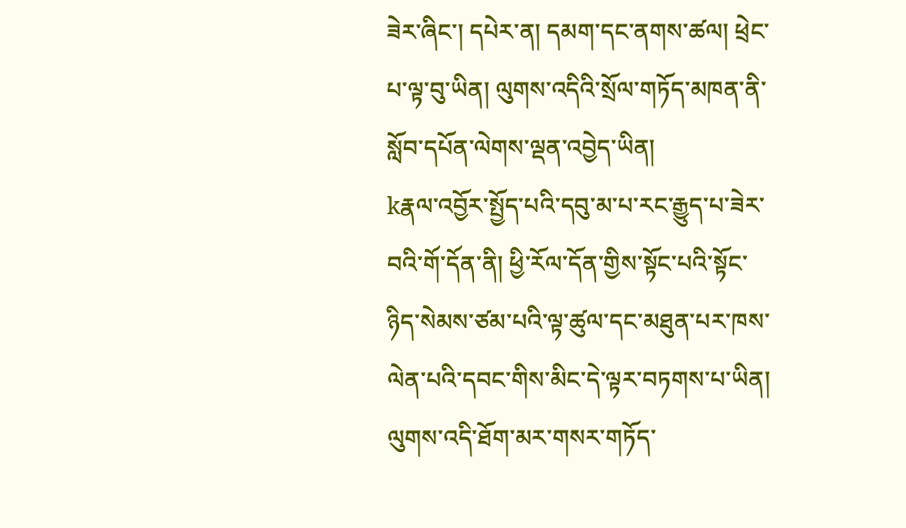ཟེར་ཞིང་། དཔེར་ན། དམག་དང་ནགས་ཚལ། ཕྲེང་པ་ལྟ་བུ་ཡིན། ལུགས་འདིའི་སྲོལ་གཏོད་མཁན་ནི་སློབ་དཔོན་ལེགས་ལྡན་འབྱེད་ཡིན།
kརྣལ་འབྱོར་སྤྱོད་པའི་དབུ་མ་པ་རང་རྒྱུད་པ་ཟེར་བའི་གོ་དོན་ནི། ཕྱི་རོལ་དོན་གྱིས་སྟོང་པའི་སྟོང་ཉིད་སེམས་ཙམ་པའི་ལྟ་ཚུལ་དང་མཐུན་པར་ཁས་ལེན་པའི་དབང་གིས་མིང་དེ་ལྟར་བཏགས་པ་ཡིན། ལུགས་འདི་ཐོག་མར་གསར་གཏོད་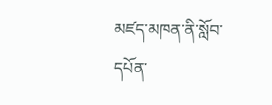མཛད་མཁན་ནི་སློབ་དཔོན་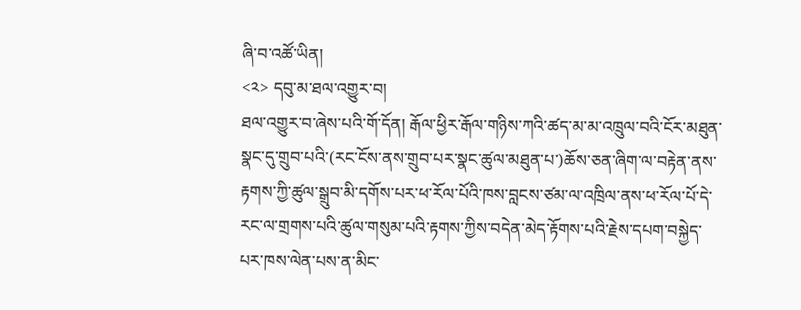ཞི་བ་འཚོ་ཡིན།
<༢> དབུ་མ་ཐལ་འགྱུར་བ།
ཐལ་འགྱུར་བ་ཞེས་པའི་གོ་དོན། རྒོལ་ཕྱིར་རྒོལ་གཉིས་ཀའི་ཚད་མ་མ་འཁྲུལ་བའི་ངོར་མཐུན་སྣང་དུ་གྲུབ་པའི་(རང་ངོས་ནས་གྲུབ་པར་སྣང་ཚུལ་མཐུན་པ་)ཆོས་ཅན་ཞིག་ལ་བརྟེན་ནས་རྟགས་ཀྱི་ཚུལ་སྒྲུབ་མི་དགོས་པར་ཕ་རོལ་པོའི་ཁས་བླངས་ཙམ་ལ་འཁྲིལ་ནས་ཕ་རོལ་པོ་དེ་རང་ལ་གྲགས་པའི་ཚུལ་གསུམ་པའི་རྟགས་ཀྱིས་བདེན་མེད་རྟོགས་པའི་རྗེས་དཔག་བསྐྱེད་པར་ཁས་ལེན་པས་ན་མིང་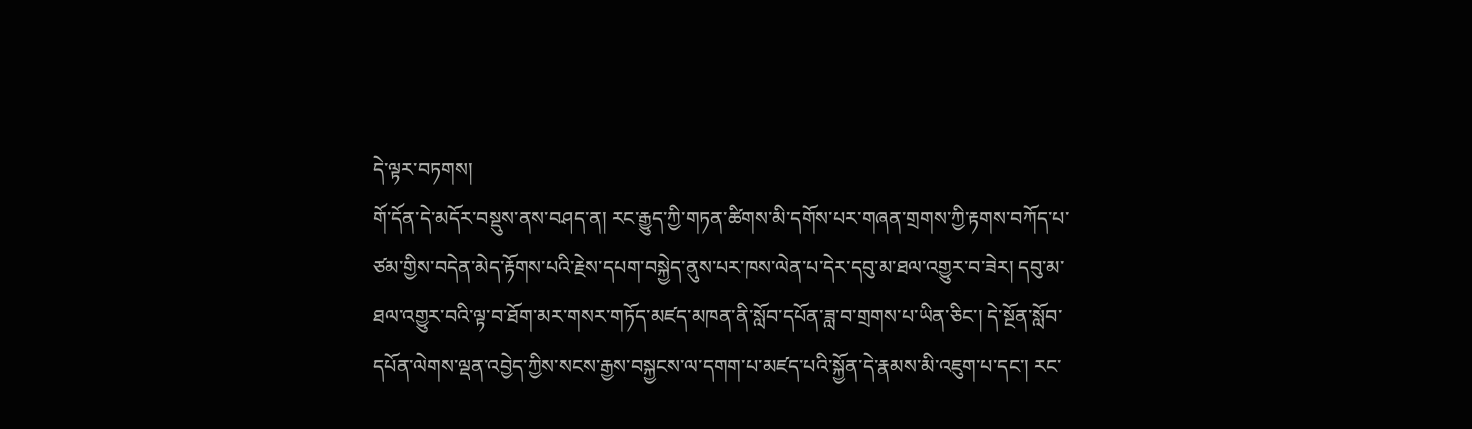དེ་ལྟར་བཏགས།
གོ་དོན་དེ་མདོར་བསྡུས་ནས་བཤད་ན། རང་རྒྱུད་ཀྱི་གཏན་ཚིགས་མི་དགོས་པར་གཞན་གྲགས་ཀྱི་རྟགས་བཀོད་པ་ཙམ་གྱིས་བདེན་མེད་རྟོགས་པའི་རྗེས་དཔག་བསྐྱེད་ནུས་པར་ཁས་ལེན་པ་དེར་དབུ་མ་ཐལ་འགྱུར་བ་ཟེར། དབུ་མ་ཐལ་འགྱུར་བའི་ལྟ་བ་ཐོག་མར་གསར་གཏོད་མཛད་མཁན་ནི་སློབ་དཔོན་ཟླ་བ་གྲགས་པ་ཡིན་ཅིང་། དེ་སྔོན་སློབ་དཔོན་ལེགས་ལྡན་འབྱེད་ཀྱིས་སངས་རྒྱས་བསྐྱངས་ལ་དགག་པ་མཛད་པའི་སྐྱོན་དེ་རྣམས་མི་འཇུག་པ་དང་། རང་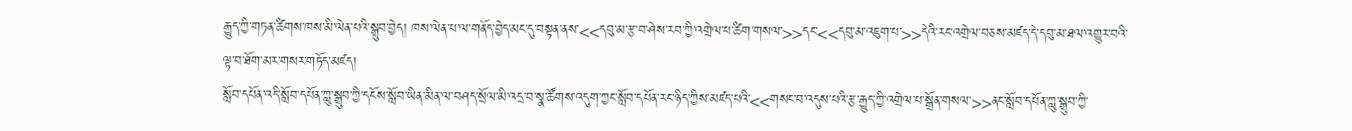རྒྱུད་ཀྱི་གཏན་ཚིགས་ཁས་མི་ལེན་པའི་སྒྲུབ་བྱེད། ཁས་ལེན་པ་ལ་གནོད་བྱེད་མང་དུ་བསྟན་ནས་<<དབུ་མ་རྩ་བ་ཤེས་རབ་ཀྱི་འགྲེལ་པ་ཚིག་གསལ་>>དང་<<དབུ་མ་འཇུག་པ་>>དེའི་རང་འགྲེལ་བཅས་མཛད་དེ་དབུ་མ་ཐལ་འགྱུར་བའི་ལྟ་བ་ཐོག་མར་གསར་གཏོད་མཛད།
སློབ་དཔོན་འདི་སློབ་དཔོན་ཀླུ་སྒྲུབ་ཀྱི་དངོས་སློབ་ཡིན་མིན་ལ་བཤད་སྲོལ་མི་འདྲ་བ་སྣ་ཚོགས་འདུག་ཀྱང་སློབ་དཔོན་རང་ཉིད་ཀྱིས་མཛད་པའི་<<གསང་བ་འདུས་པའི་རྩ་རྒྱུད་ཀྱི་འགྲེལ་པ་སྒྲོན་གསལ་>>ནང་སློབ་དཔོན་ཀླུ་སྒྲུབ་ཀྱི་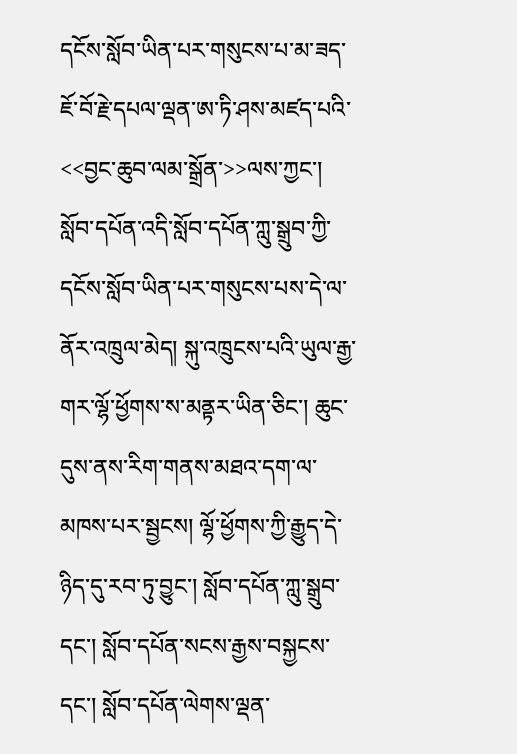དངོས་སློབ་ཡིན་པར་གསུངས་པ་མ་ཟད་ཇོ་བོ་རྗེ་དཔལ་ལྡན་ཨ་ཏི་ཤས་མཛད་པའི་<<བྱང་ཆུབ་ལམ་སྒྲོན་>>ལས་ཀྱང་། སློབ་དཔོན་འདི་སློབ་དཔོན་ཀླུ་སྒྲུབ་ཀྱི་དངོས་སློབ་ཡིན་པར་གསུངས་པས་དེ་ལ་ནོར་འཁྲུལ་མེད། སྐུ་འཁྲུངས་པའི་ཡུལ་རྒྱ་གར་ལྷོ་ཕྱོགས་ས་མནྟར་ཡིན་ཅིང་། ཆུང་དུས་ནས་རིག་གནས་མཐའ་དག་ལ་མཁས་པར་སྦྱངས། ལྷོ་ཕྱོགས་ཀྱི་རྒྱུད་དེ་ཉིད་དུ་རབ་ཏུ་བྱུང་། སློབ་དཔོན་ཀླུ་སྒྲུབ་དང་། སློབ་དཔོན་སངས་རྒྱས་བསྐྱངས་དང་། སློབ་དཔོན་ལེགས་ལྡན་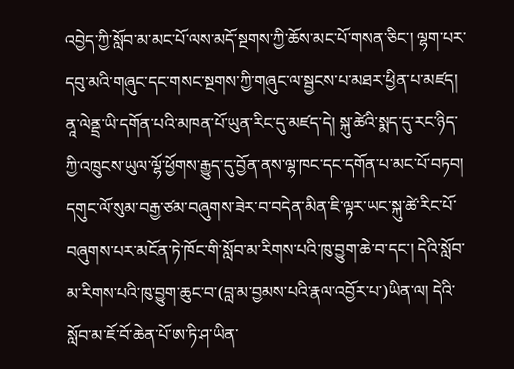འབྱེད་ཀྱི་སློབ་མ་མང་པོ་ལས་མདོ་སྔགས་ཀྱི་ཆོས་མང་པོ་གསན་ཅིང་། ལྷག་པར་དབུ་མའི་གཞུང་དང་གསང་སྔགས་ཀྱི་གཞུང་ལ་སྦྱངས་པ་མཐར་ཕྱིན་པ་མཛད། ནཱ་ལེནྡྲ་ཡི་དགོན་པའི་མཁན་པོ་ཡུན་རིང་དུ་མཛད་དེ། སྐུ་ཚེའི་སྨད་དུ་རང་ཉིད་ཀྱི་འཁྲུངས་ཡུལ་ལྷོ་ཕྱོགས་རྒྱུད་དུ་བྱོན་ནས་ལྷ་ཁང་དང་དགོན་པ་མང་པོ་བཏབ། དགུང་ལོ་སུམ་བརྒྱ་ཙམ་བཞུགས་ཟེར་བ་བདེན་མིན་ཇི་ལྟར་ཡང་སྐུ་ཚེ་རིང་པོ་བཞུགས་པར་མངོན་ཏེ་ཁོང་གི་སློབ་མ་རིགས་པའི་ཁུ་བྱུག་ཆེ་བ་དང་། དེའི་སློབ་མ་རིགས་པའི་ཁུ་བྱུག་ཆུང་བ་(བླ་མ་བྱམས་པའི་རྣལ་འབྱོར་པ་)ཡིན་ལ། དེའི་སློབ་མ་ཇོ་བོ་ཆེན་པོ་ཨ་ཏི་ཤ་ཡིན་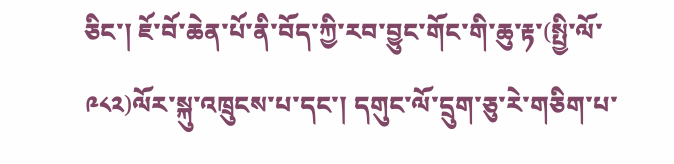ཅིང་། ཇོ་བོ་ཆེན་པོ་ནི་བོད་ཀྱི་རབ་བྱུང་གོང་གི་ཆུ་རྟ་(སྤྱི་ལོ་༩༨༢)ལོར་སྐུ་འཁྲུངས་པ་དང་། དགུང་ལོ་དྲུག་ཅུ་རེ་གཅིག་པ་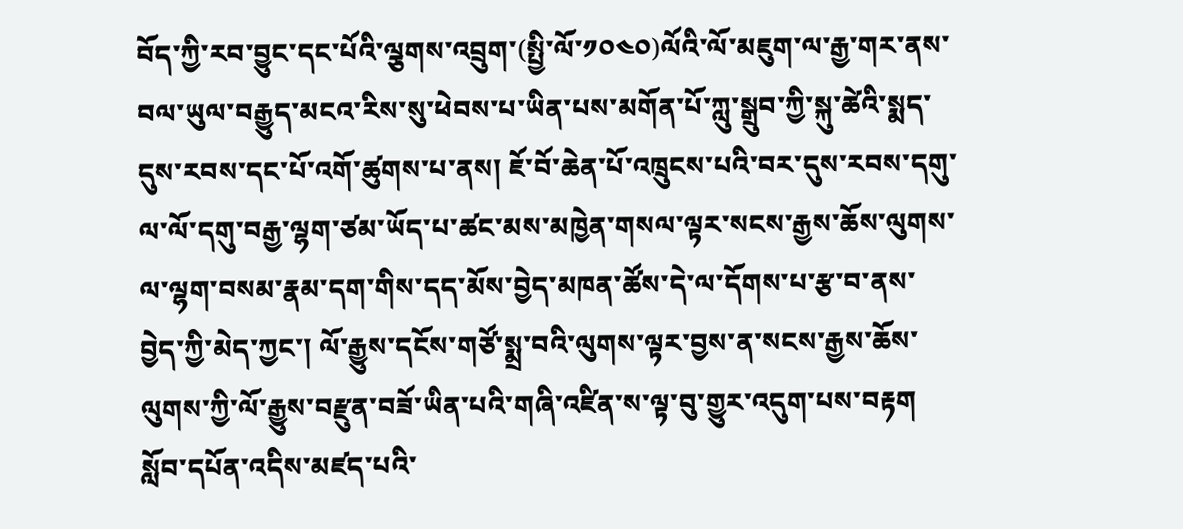བོད་ཀྱི་རབ་བྱུང་དང་པོའི་ལྕགས་འབྲུག་(སྤྱི་ལོ་༡༠༤༠)ལོའི་ལོ་མཇུག་ལ་རྒྱ་གར་ནས་བལ་ཡུལ་བརྒྱུད་མངའ་རིས་སུ་ཕེབས་པ་ཡིན་པས་མགོན་པོ་ཀླུ་སྒྲུབ་ཀྱི་སྐུ་ཚེའི་སྨད་དུས་རབས་དང་པོ་འགོ་ཚུགས་པ་ནས། ཇོ་བོ་ཆེན་པོ་འཁྲུངས་པའི་བར་དུས་རབས་དགུ་ལ་ལོ་དགུ་བརྒྱ་ལྷག་ཙམ་ཡོད་པ་ཚང་མས་མཁྱེན་གསལ་ལྟར་སངས་རྒྱས་ཆོས་ལུགས་ལ་ལྷག་བསམ་རྣམ་དག་གིས་དད་མོས་བྱེད་མཁན་ཚོས་དེ་ལ་དོགས་པ་རྩ་བ་ནས་བྱེད་ཀྱི་མེད་ཀྱང་། ལོ་རྒྱུས་དངོས་གཙོ་སྨྲ་བའི་ལུགས་ལྟར་བྱས་ན་སངས་རྒྱས་ཆོས་ལུགས་ཀྱི་ལོ་རྒྱུས་བརྫུན་བཟོ་ཡིན་པའི་གཞི་འཛིན་ས་ལྟ་བུ་གྱུར་འདུག་པས་བརྟག སློབ་དཔོན་འདིས་མཛད་པའི་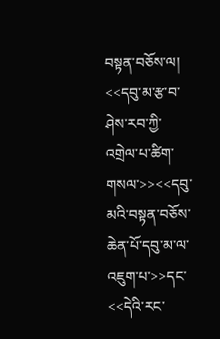བསྟན་བཅོས་ལ། <<དབུ་མ་རྩ་བ་ཤེས་རབ་ཀྱི་འགྲེལ་པ་ཚིག་གསལ་>><<དབུ་མའི་བསྟན་བཅོས་ཆེན་པོ་དབུ་མ་ལ་འཇུག་པ་>>དང་<<དེའི་རང་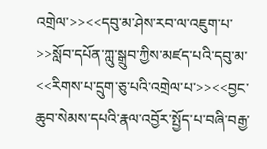འགྲེལ་>><<དབུ་མ་ཤེས་རབ་ལ་འཇུག་པ་>>སློབ་དཔོན་ཀླུ་སྒྲུབ་ཀྱིས་མཛད་པའི་དབུ་མ་<<རིགས་པ་དྲུག་ཅུ་པའི་འགྲེལ་པ་>><<བྱང་ཆུབ་སེམས་དཔའི་རྣལ་འབྱོར་སྤྱོད་པ་བཞི་བརྒྱ་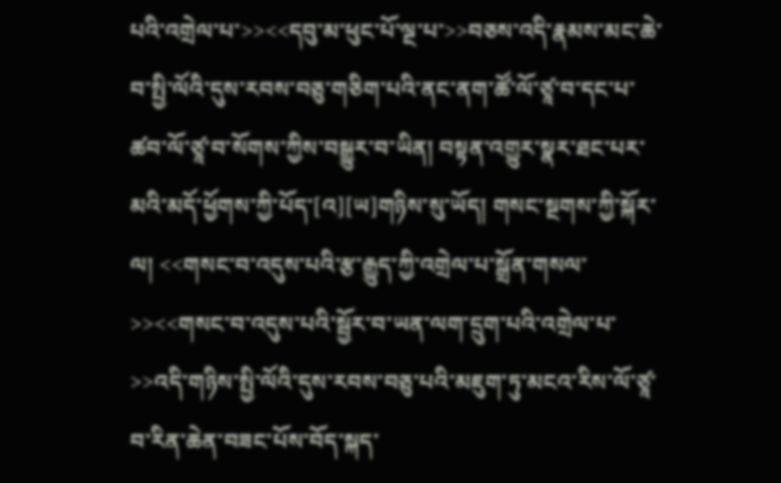པའི་འགྲེལ་པ་>><<དབུ་མ་ཕུང་པོ་ལྔ་པ་>>བཅས་འདི་རྣམས་མང་ཆེ་བ་སྤྱི་ལོའི་དུས་རབས་བཅུ་གཅིག་པའི་ནང་ནག་ཚོ་ལོ་ཙཱ་བ་དང་པ་ཚབ་ལོ་ཙཱ་བ་སོགས་ཀྱིས་བསྒྱུར་བ་ཡིན། བསྟན་འགྱུར་སྣར་ཐང་པར་མའི་མདོ་ཕྱོགས་ཀྱི་པོད་[འ][ཡ]གཉིས་སུ་ཡོད། གསང་སྔགས་ཀྱི་སྐོར་ལ། <<གསང་བ་འདུས་པའི་རྩ་རྒྱུད་ཀྱི་འགྲེལ་པ་སྒྲོན་གསལ་>><<གསང་བ་འདུས་པའི་སྦྱོར་བ་ཡན་ལག་དྲུག་པའི་འགྲེལ་པ་>>འདི་གཉིས་སྤྱི་ལོའི་དུས་རབས་བཅུ་པའི་མཇུག་ཏུ་མངའ་རིས་ལོ་ཙཱ་བ་རིན་ཆེན་བཟང་པོས་བོད་སྐད་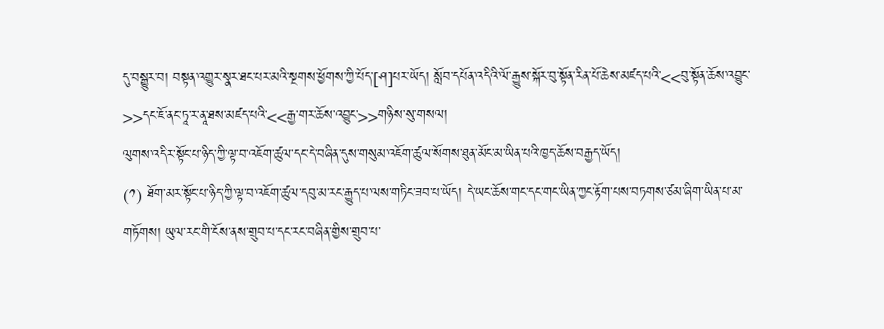དུ་བསྒྱུར་བ། བསྟན་འགྱུར་སྣར་ཐང་པར་མའི་སྔགས་ཕྱོགས་ཀྱི་པོད་[ཤ]པར་ཡོད། སློབ་དཔོན་འདིའི་ལོ་རྒྱུས་སྐོར་བུ་སྟོན་རིན་པོ་ཆེས་མཛད་པའི་<<བུ་སྟོན་ཆོས་འབྱུང་>>དང་ཇོ་ནང་ཏཱ་ར་ནཱ་ཐས་མཛད་པའི་<<རྒྱ་གར་ཆོས་འབྱུང་>>གཉིས་སུ་གསལ།
ལུགས་འདིར་སྟོང་པ་ཉིད་ཀྱི་ལྟ་བ་འཇོག་ཚུལ་དང་དེ་བཞིན་དུས་གསུམ་འཇོག་ཚུལ་སོགས་ཐུན་མོང་མ་ཡིན་པའི་ཁྱད་ཆོས་བརྒྱད་ཡོད།
(༡) ཐོག་མར་སྟོང་པ་ཉིད་ཀྱི་ལྟ་བ་འཇོག་ཚུལ་དབུ་མ་རང་རྒྱུད་པ་ལས་གཏིང་ཟབ་པ་ཡོད། དེ་ཡང་ཆོས་གང་དང་གང་ཡིན་ཀྱང་རྟོག་པས་བཏགས་ཙམ་ཞིག་ཡིན་པ་མ་གཏོགས། ཡུལ་རང་གི་ངོས་ནས་གྲུབ་པ་དང་རང་བཞིན་གྱིས་གྲུབ་པ་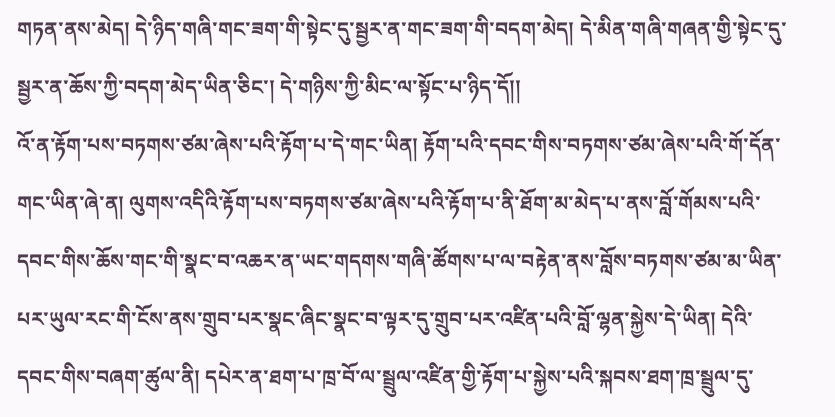གཏན་ནས་མེད། དེ་ཉིད་གཞི་གང་ཟག་གི་སྟེང་དུ་སྦྱར་ན་གང་ཟག་གི་བདག་མེད། དེ་མིན་གཞི་གཞན་གྱི་སྟེང་དུ་སྦྱར་ན་ཆོས་ཀྱི་བདག་མེད་ཡིན་ཅིང་། དེ་གཉིས་ཀྱི་མིང་ལ་སྟོང་པ་ཉིད་དོ།།
འོ་ན་རྟོག་པས་བཏགས་ཙམ་ཞེས་པའི་རྟོག་པ་དེ་གང་ཡིན། རྟོག་པའི་དབང་གིས་བཏགས་ཙམ་ཞེས་པའི་གོ་དོན་གང་ཡིན་ཞེ་ན། ལུགས་འདིའི་རྟོག་པས་བཏགས་ཙམ་ཞེས་པའི་རྟོག་པ་ནི་ཐོག་མ་མེད་པ་ནས་བློ་གོམས་པའི་དབང་གིས་ཆོས་གང་གི་སྣང་བ་འཆར་ན་ཡང་གདགས་གཞི་ཚོགས་པ་ལ་བརྟེན་ནས་བློས་བཏགས་ཙམ་མ་ཡིན་པར་ཡུལ་རང་གི་ངོས་ནས་གྲུབ་པར་སྣང་ཞིང་སྣང་བ་ལྟར་དུ་གྲུབ་པར་འཛིན་པའི་བློ་ལྷན་སྐྱེས་དེ་ཡིན། དེའི་དབང་གིས་བཞག་ཚུལ་ནི། དཔེར་ན་ཐག་པ་ཁྲ་བོ་ལ་སྦྲུལ་འཛིན་གྱི་རྟོག་པ་སྐྱེས་པའི་སྐབས་ཐག་ཁྲ་སྦྲུལ་དུ་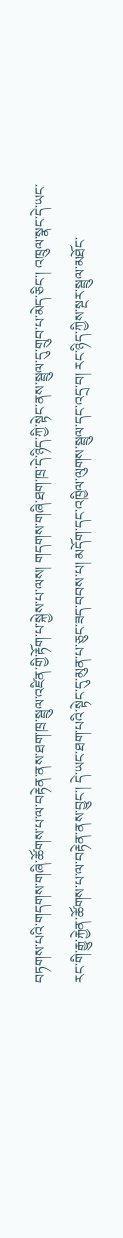བཏགས་པའི་གདགས་གཞི་ཚོགས་པ་ལ་བརྟེན་ནས་ཐག་ཁྲ་སྦྲུལ་འཛིན་གྱི་རྟོག་པ་སྐྱེས་པ་ལས། གདགས་གཞི་ཐག་ཁྲ་དེ་ཉིད་ཀྱི་སྟེང་ནས་སྦྲུལ་དུ་གྲུབ་པ་མེད་ཅིང་། འཁྲུལ་སྣང་དེ་ཡང་རང་གི་རྒྱུ་རྐྱེན་ཚོགས་པ་ལ་བརྟེན་ནས་བྱུང་། དེ་ཡང་ཐག་པའི་སྟེང་དུ་མུན་པ་ཅུང་ཟད་བབས་པ། མདོག་དང་འཁྱིལ་ལུགས་སྦྲུལ་དང་འདྲ་བ། རང་ཉིད་ཀྱིས་སྔར་སྦྲུལ་མཐོང་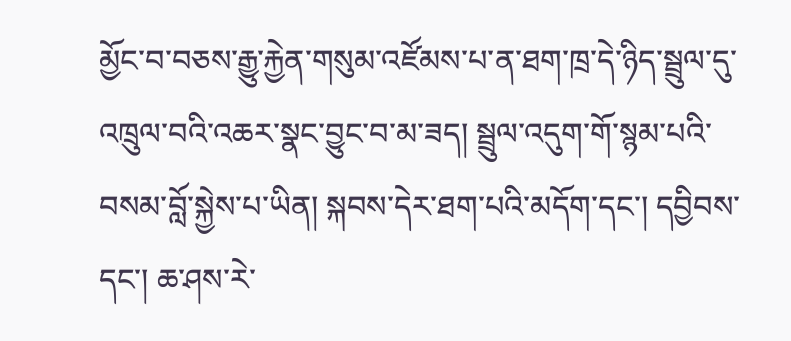མྱོང་བ་བཅས་རྒྱུ་རྐྱེན་གསུམ་འཛོམས་པ་ན་ཐག་ཁྲ་དེ་ཉིད་སྦྲུལ་དུ་འཁྲུལ་བའི་འཆར་སྣང་བྱུང་བ་མ་ཟད། སྦྲུལ་འདུག་གོ་སྙམ་པའི་བསམ་བློ་སྐྱེས་པ་ཡིན། སྐབས་དེར་ཐག་པའི་མདོག་དང་། དབྱིབས་དང་། ཆ་ཤས་རེ་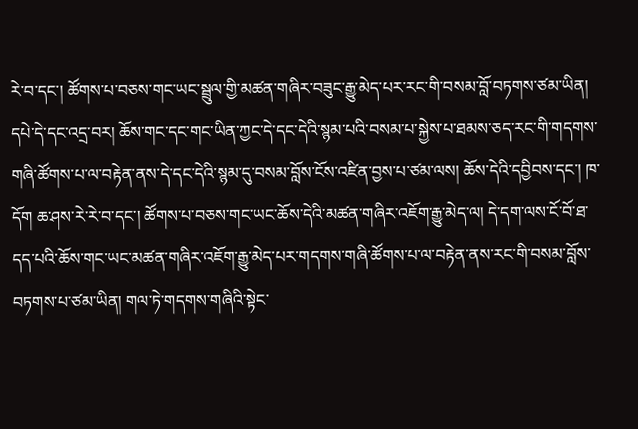རེ་བ་དང་། ཚོགས་པ་བཅས་གང་ཡང་སྦྲུལ་གྱི་མཚན་གཞིར་བཟུང་རྒྱུ་མེད་པར་རང་གི་བསམ་བློ་བཏགས་ཙམ་ཡིན། དཔེ་དེ་དང་འདྲ་བར། ཆོས་གང་དང་གང་ཡིན་ཀྱང་དེ་དང་དེའི་སྙམ་པའི་བསམ་པ་སྐྱེས་པ་ཐམས་ཅད་རང་གི་གདགས་གཞི་ཚོགས་པ་ལ་བརྟེན་ནས་དེ་དང་དེའི་སྙམ་དུ་བསམ་བློས་ངོས་འཛིན་བྱས་པ་ཙམ་ལས། ཆོས་དེའི་དབྱིབས་དང་། ཁ་དོག ཆ་ཤས་རེ་རེ་བ་དང་། ཚོགས་པ་བཅས་གང་ཡང་ཆོས་དེའི་མཚན་གཞིར་འཇོག་རྒྱུ་མེད་ལ། དེ་དག་ལས་ངོ་བོ་ཐ་དད་པའི་ཆོས་གང་ཡང་མཚན་གཞིར་འཇོག་རྒྱུ་མེད་པར་གདགས་གཞི་ཚོགས་པ་ལ་བརྟེན་ནས་རང་གི་བསམ་བློས་བཏགས་པ་ཙམ་ཡིན། གལ་ཏེ་གདགས་གཞིའི་སྟེང་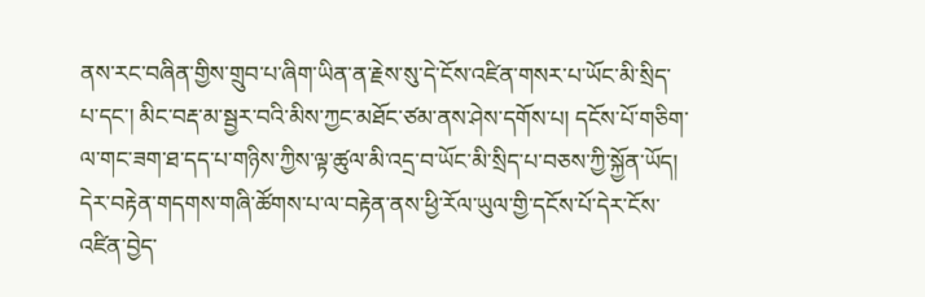ནས་རང་བཞིན་གྱིས་གྲུབ་པ་ཞིག་ཡིན་ན་རྗེས་སུ་དེ་ངོས་འཛིན་གསར་པ་ཡོང་མི་སྲིད་པ་དང་། མིང་བརྡ་མ་སྦྱར་བའི་མིས་ཀྱང་མཐོང་ཙམ་ནས་ཤེས་དགོས་པ། དངོས་པོ་གཅིག་ལ་གང་ཟག་ཐ་དད་པ་གཉིས་ཀྱིས་ལྟ་ཚུལ་མི་འདྲ་བ་ཡོང་མི་སྲིད་པ་བཅས་ཀྱི་སྐྱོན་ཡོད། དེར་བརྟེན་གདགས་གཞི་ཚོགས་པ་ལ་བརྟེན་ནས་ཕྱི་རོལ་ཡུལ་གྱི་དངོས་པོ་དེར་ངོས་འཛིན་བྱེད་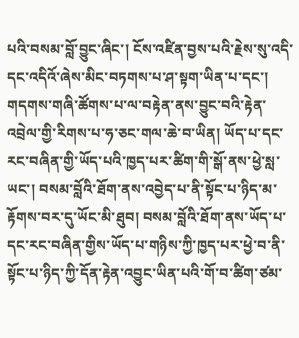པའི་བསམ་བློ་བྱུང་ཞིང་། ངོས་འཛིན་བྱས་པའི་རྗེས་སུ་འདི་དང་འདིའོ་ཞེས་མིང་བཏགས་པ་ཤ་སྟག་ཡིན་པ་དང་། གདགས་གཞི་ཚོགས་པ་ལ་བརྟེན་ནས་བྱུང་བའི་རྟེན་འབྲེལ་གྱི་རིགས་པ་ཧ་ཅང་གལ་ཆེ་བ་ཡིན། ཡོད་པ་དང་རང་བཞིན་གྱི་ཡོད་པའི་ཁྱད་པར་ཚིག་གི་སྒོ་ནས་ཕྱེ་སླ་ཡང་། བསམ་བློའི་ཐོག་ནས་འབྱེད་པ་ནི་སྟོང་པ་ཉིད་མ་རྟོགས་བར་དུ་ཡོང་མི་ཐུབ། བསམ་བློའི་ཐོག་ནས་ཡོད་པ་དང་རང་བཞིན་གྱིས་ཡོད་པ་གཉིས་ཀྱི་ཁྱད་པར་ཕྱེ་བ་ནི་སྟོང་པ་ཉིད་ཀྱི་དོན་རྟེན་འབྱུང་ཡིན་པའི་གོ་བ་ཚིག་ཙམ་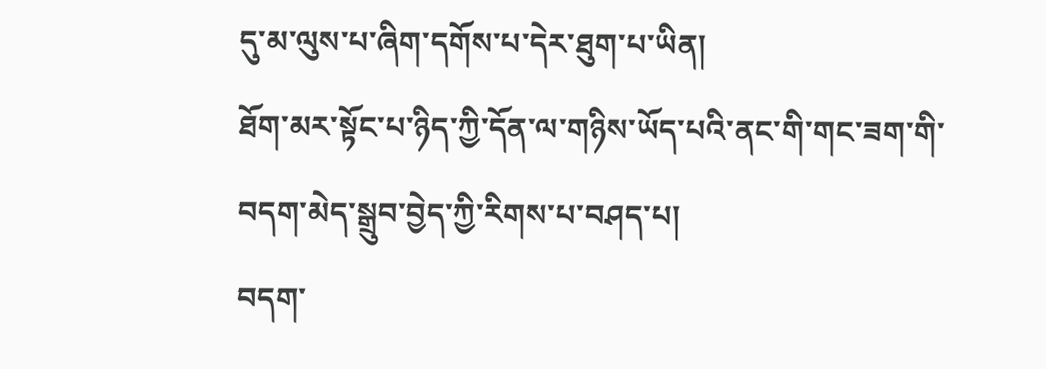དུ་མ་ལུས་པ་ཞིག་དགོས་པ་དེར་ཐུག་པ་ཡིན།
ཐོག་མར་སྟོང་པ་ཉིད་ཀྱི་དོན་ལ་གཉིས་ཡོད་པའི་ནང་གི་གང་ཟག་གི་བདག་མེད་སྒྲུབ་བྱེད་ཀྱི་རིགས་པ་བཤད་པ།
བདག་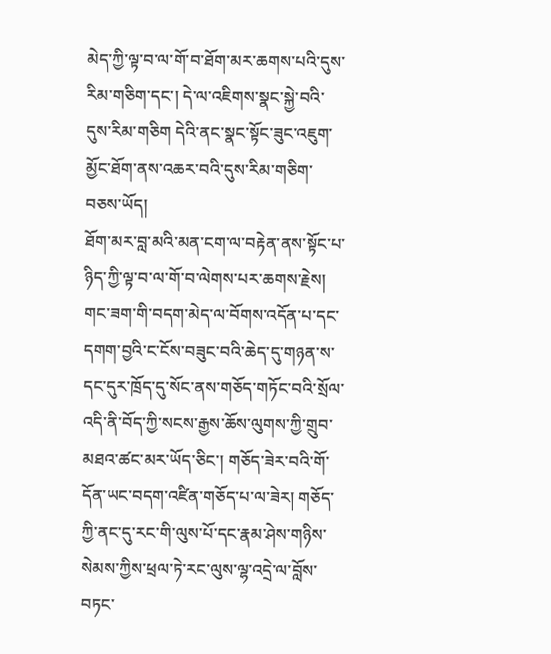མེད་ཀྱི་ལྟ་བ་ལ་གོ་བ་ཐོག་མར་ཆགས་པའི་དུས་རིམ་གཅིག་དང་། དེ་ལ་འཇིགས་སྣང་སྐྱེ་བའི་དུས་རིམ་གཅིག དེའི་ནང་སྣང་སྟོང་ཟུང་འཇུག་མྱོང་ཐོག་ནས་འཆར་བའི་དུས་རིམ་གཅིག་བཅས་ཡོད།
ཐོག་མར་བླ་མའི་མན་ངག་ལ་བརྟེན་ནས་སྟོང་པ་ཉིད་ཀྱི་ལྟ་བ་ལ་གོ་བ་ལེགས་པར་ཆགས་རྗེས། གང་ཟག་གི་བདག་མེད་ལ་བོགས་འདོན་པ་དང་དགག་བྱའི་ང་ངོས་བཟུང་བའི་ཆེད་དུ་གཉན་ས་དང་དུར་ཁྲོད་དུ་སོང་ནས་གཅོད་གཏོང་བའི་སྲོལ་འདི་ནི་བོད་ཀྱི་སངས་རྒྱས་ཆོས་ལུགས་ཀྱི་གྲུབ་མཐའ་ཚང་མར་ཡོད་ཅིང་། གཅོད་ཟེར་བའི་གོ་དོན་ཡང་བདག་འཛིན་གཅོད་པ་ལ་ཟེར། གཅོད་ཀྱི་ནང་དུ་རང་གི་ལུས་པོ་དང་རྣམ་ཤེས་གཉིས་སེམས་ཀྱིས་ཕྲལ་ཏེ་རང་ལུས་ལྷ་འདྲེ་ལ་བློས་བཏང་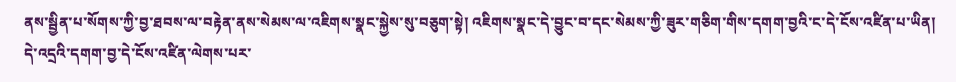ནས་སྦྱིན་པ་སོགས་ཀྱི་བྱ་ཐབས་ལ་བརྟེན་ནས་སེམས་ལ་འཇིགས་སྣང་སྐྱེས་སུ་བཅུག་སྟེ། འཇིགས་སྣང་དེ་བྱུང་བ་དང་སེམས་ཀྱི་ཟུར་གཅིག་གིས་དགག་བྱའི་ང་དེ་ངོས་འཛིན་པ་ཡིན།
དེ་འདྲའི་དགག་བྱ་དེ་ངོས་འཛིན་ལེགས་པར་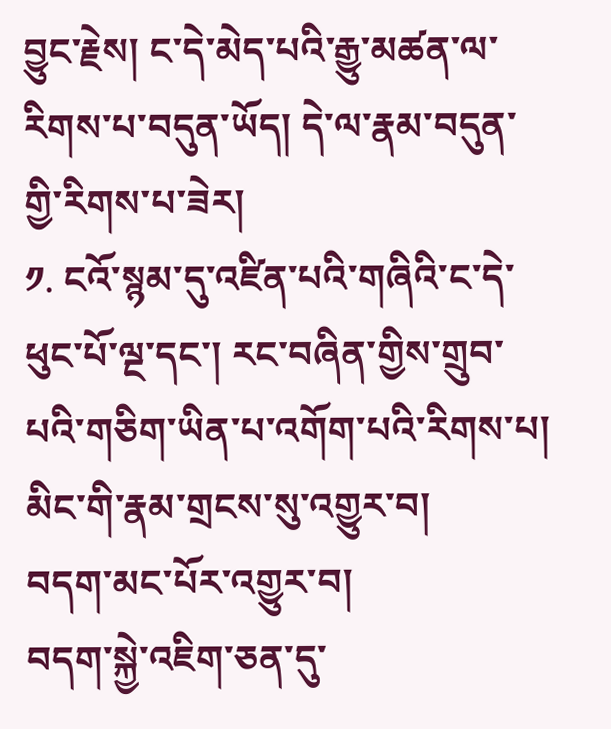བྱུང་རྗེས། ང་དེ་མེད་པའི་རྒྱུ་མཚན་ལ་རིགས་པ་བདུན་ཡོད། དེ་ལ་རྣམ་བདུན་གྱི་རིགས་པ་ཟེར།
༡. ངའོ་སྙམ་དུ་འཛིན་པའི་གཞིའི་ང་དེ་ཕུང་པོ་ལྔ་དང་། རང་བཞིན་གྱིས་གྲུབ་པའི་གཅིག་ཡིན་པ་འགོག་པའི་རིགས་པ།
མིང་གི་རྣམ་གྲངས་སུ་འགྱུར་བ།
བདག་མང་པོར་འགྱུར་བ།
བདག་སྐྱེ་འཇིག་ཅན་དུ་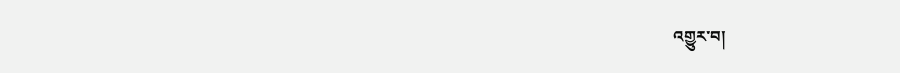འགྱུར་བ།